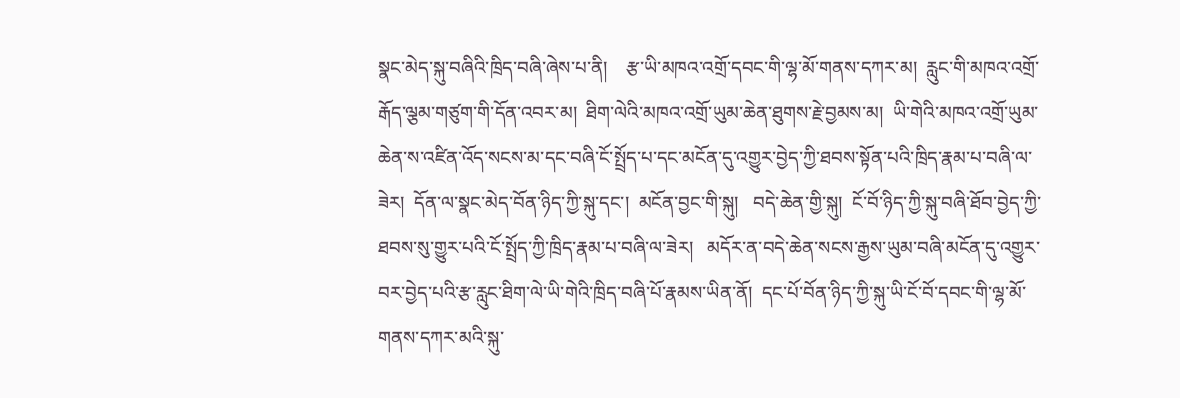སྣང་མེད་སྐུ་བཞིའི་ཁྲིད་བཞི་ཞེས་པ་ནི།    རྩ་ཡི་མཁའ་འགྲོ་དབང་གི་ལྷ་མོ་གནས་དཀར་མ།  རླུང་གི་མཁའ་འགྲོ་རྒོད་ལྕམ་གཙུག་གི་དོན་འབར་མ།  ཐིག་ལེའི་མཁའ་འགྲོ་ཡུམ་ཆེན་ཐུགས་རྗེ་བྱམས་མ།  ཡི་གེའི་མཁའ་འགྲོ་ཡུམ་ཆེན་ས་འཛིན་འོད་སངས་མ་དང་བཞི་ངོ་སྤྲོད་པ་དང་མངོན་དུ་འགྱུར་བྱེད་ཀྱི་ཐབས་སྟོན་པའི་ཁྲིད་རྣམ་པ་བཞི་ལ་ཟེར།  དོན་ལ་སྣང་མེད་བོན་ཉིད་ཀྱི་སྐུ་དང་།  མངོན་བྱང་གི་སྐུ།   བདེ་ཆེན་གྱི་སྐུ།  ངོ་བོ་ཉིད་ཀྱི་སྐུ་བཞི་ཐོབ་བྱེད་ཀྱི་ཐབས་སུ་གྱུར་པའི་ངོ་སྤྲོད་ཀྱི་ཁྲིད་རྣམ་པ་བཞི་ལ་ཟེར།   མདོར་ན་བདེ་ཆེན་སངས་རྒྱས་ཡུམ་བཞི་མངོན་དུ་འགྱུར་བར་བྱེད་པའི་རྩ་རླུང་ཐིག་ལེ་ཡི་གེའི་ཁྲིད་བཞི་པོ་རྣམས་ཡིན་ནོ།  དང་པོ་བོན་ཉིད་ཀྱི་སྐུ་ཡི་ངོ་བོ་དབང་གི་ལྷ་མོ་གནས་དཀར་མའི་སྐུ་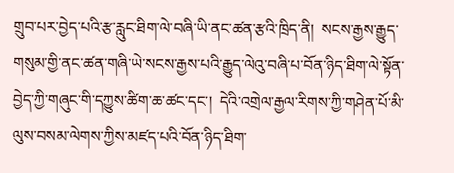གྲུབ་པར་བྱེད་པའི་རྩ་རླུང་ཐིག་ལེ་བཞི་ཡི་ནང་ཚན་རྩའི་ཁྲིད་ནི།  སངས་རྒྱས་རྒྱུད་གསུམ་གྱི་ནང་ཚན་གཞི་ཡེ་སངས་རྒྱས་པའི་རྒྱུད་ལེའུ་བཞི་པ་བོན་ཉིད་ཐིག་ལེ་སྟོན་བྱེད་ཀྱི་གཞུང་གི་དཀྱུས་ཚིག་ཆ་ཚང་དང་།  དེའི་འགྲེལ་རྒྱལ་རིགས་ཀྱི་གཤེན་པོ་མི་ལུས་བསམ་ལེགས་ཀྱིས་མཛད་པའི་བོན་ཉིད་ཐིག་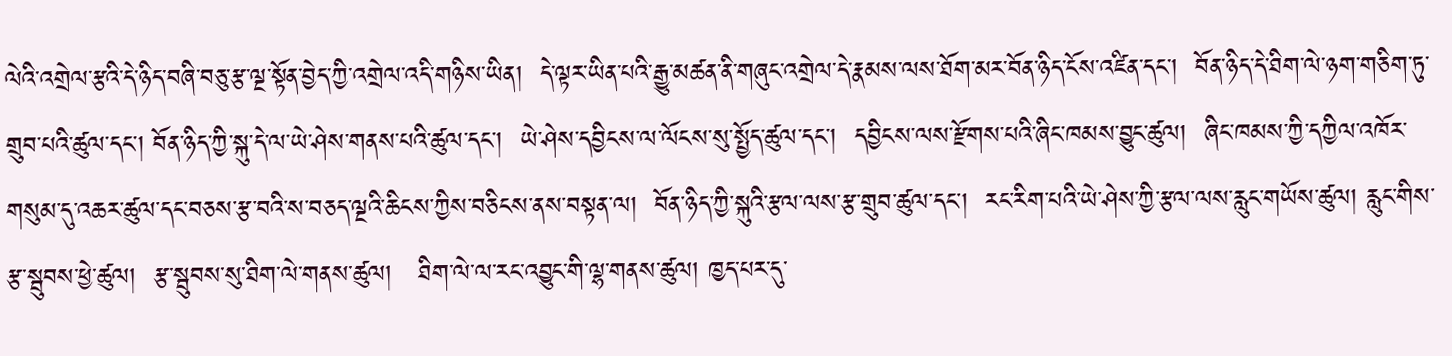ལེའི་འགྲེལ་རྩའི་དེ་ཉིད་བཞི་བཅུ་རྩ་ལྔ་སྟོན་བྱེད་ཀྱི་འགྲེལ་འདི་གཉིས་ཡིན།  དེ་ལྟར་ཡིན་པའི་རྒྱུ་མཚན་ནི་གཞུང་འགྲེལ་དེ་རྣམས་ལས་ཐོག་མར་བོན་ཉིད་ངོས་འཛིན་དང་།  བོན་ཉིད་དེ་ཐིག་ལེ་ཉག་གཅིག་ཏུ་གྲུབ་པའི་ཚུལ་དང་། བོན་ཉིད་ཀྱི་སྐུ་དེ་ལ་ཡེ་ཤེས་གནས་པའི་ཚུལ་དང་།  ཡེ་ཤེས་དབྱིངས་ལ་ལོངས་སུ་སྤྱོད་ཚུལ་དང་།  དབྱིངས་ལས་རྫོགས་པའི་ཞིང་ཁམས་བྱུང་ཚུལ།  ཞིང་ཁམས་ཀྱི་དཀྱིལ་འཁོར་གསུམ་དུ་འཆར་ཚུལ་དང་བཅས་རྩ་བའི་ས་བཅད་ལྔའི་ཆིངས་ཀྱིས་བཅིངས་ནས་བསྟན་ལ།  བོན་ཉིད་ཀྱི་སྐུའི་རྩལ་ལས་རྩ་གྲུབ་ཚུལ་དང་།  རང་རིག་པའི་ཡེ་ཤེས་ཀྱི་རྩལ་ལས་རླུང་གཡོས་ཚུལ། རླུང་གིས་རྩ་སྦུབས་ཕྱེ་ཚུལ།  རྩ་སྦུབས་སུ་ཐིག་ལེ་གནས་ཚུལ།   ཐིག་ལེ་ལ་རང་འབྱུང་གི་ལྷ་གནས་ཚུལ། ཁྱད་པར་དུ་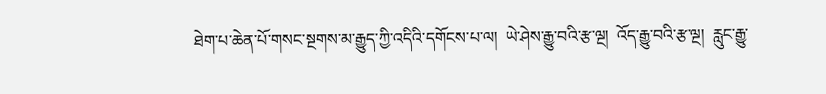ཐེག་པ་ཆེན་པོ་གསང་སྔགས་མ་རྒྱུད་ཀྱི་འདིའི་དགོངས་པ་ལ།  ཡེ་ཤེས་རྒྱུ་བའི་རྩ་ལྔ།  འོད་རྒྱུ་བའི་རྩ་ལྔ།  རླུང་རྒྱུ་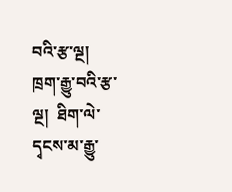བའི་རྩ་ལྔ།  ཁྲག་རྒྱུ་བའི་རྩ་ལྔ།  ཐིག་ལེ་དྭངས་མ་རྒྱུ་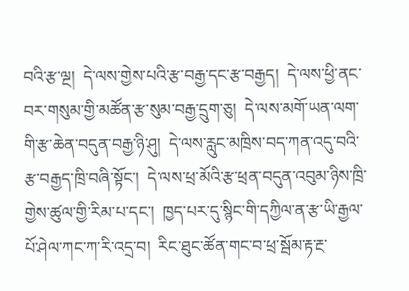བའི་རྩ་ལྔ།  དེ་ལས་གྱེས་པའི་རྩ་བརྒྱ་དང་རྩ་བརྒྱད།  དེ་ལས་ཕྱི་ནང་བར་གསུམ་གྱི་མཚོན་རྩ་སུམ་བརྒྱ་དྲུག་ཅུ།  དེ་ལས་མགོ་ཡན་ལག་གི་རྩ་ཆེན་བདུན་བརྒྱ་ཉི་ཤུ།  དེ་ལས་རླུང་མཁྲིས་བད་ཀན་འདུ་བའི་རྩ་བརྒྱད་ཁྲི་བཞི་སྟོང་།  དེ་ལས་ཕྲ་མོའི་རྩ་ཕྲན་བདུན་འབུམ་ཉིས་ཁྲི་གྱེས་ཚུལ་གྱི་རིམ་པ་དང་།  ཁྱད་པར་དུ་སྙིང་གི་དཀྱིལ་ན་རྩ་ཡི་རྒྱལ་པོ་ཤེལ་ཀང་ཀ་རི་འདྲ་བ།  རིང་ཐུང་ཚོན་གང་བ་ཕྲ་སྦོམ་རྟ་རྔ་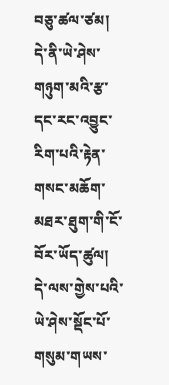བཅུ་ཚལ་ཙམ།  དེ་ནི་ཡེ་ཤེས་གཉུག་མའི་རྩ་དང་རང་འབྱུང་རིག་པའི་རྟེན་གསང་མཆོག་མཐར་ཐུག་གི་ངོ་བོར་ཡོད་ཚུལ། དེ་ལས་གྱེས་པའི་ཡེ་ཤེས་སྡོང་པོ་གསུམ་གཡས་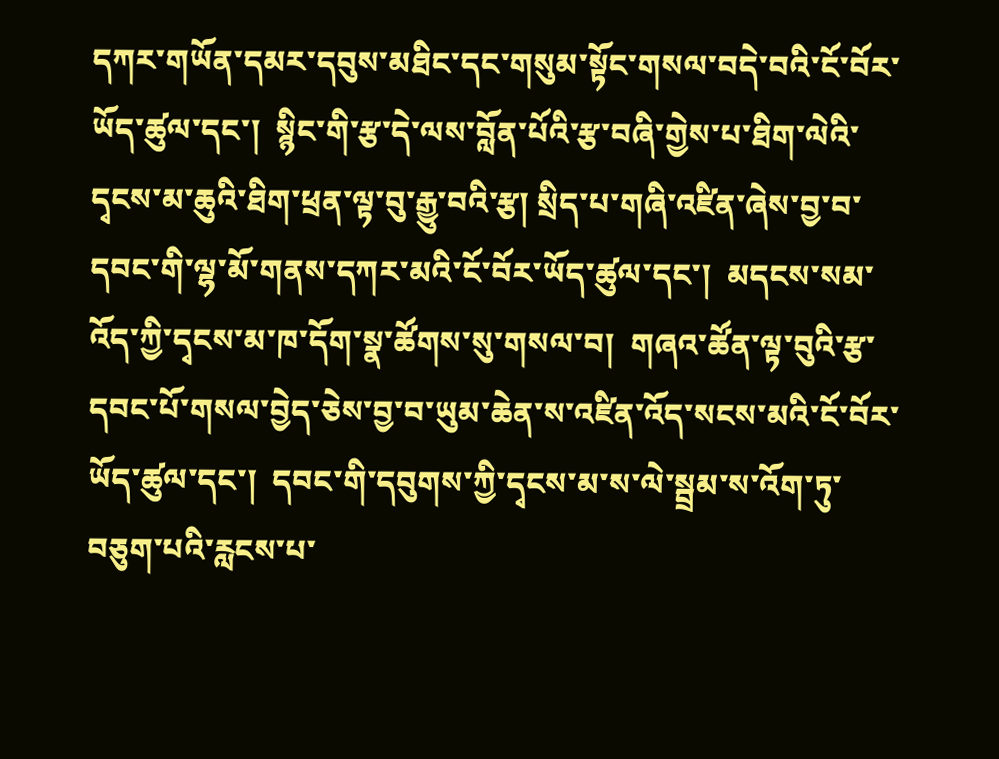དཀར་གཡོན་དམར་དབུས་མཐིང་དང་གསུམ་སྟོང་གསལ་བདེ་བའི་ངོ་བོར་ཡོད་ཚུལ་དང་།  སྙིང་གི་རྩ་དེ་ལས་བློན་པོའི་རྩ་བཞི་གྱེས་པ་ཐིག་ལེའི་དྭངས་མ་ཆུའི་ཐིག་ཕྲན་ལྟ་བུ་རྒྱུ་བའི་རྩ། སྲིད་པ་གཞི་འཛིན་ཞེས་བྱ་བ་དབང་གི་ལྷ་མོ་གནས་དཀར་མའི་ངོ་བོར་ཡོད་ཚུལ་དང་།  མདངས་སམ་འོད་ཀྱི་དྭངས་མ་ཁ་དོག་སྣ་ཚོགས་སུ་གསལ་བ།  གཞའ་ཚོན་ལྟ་བུའི་རྩ་དབང་པོ་གསལ་བྱེད་ཅེས་བྱ་བ་ཡུམ་ཆེན་ས་འཛིན་འོད་སངས་མའི་ངོ་བོར་ཡོད་ཚུལ་དང་།  དབང་གི་དབུགས་ཀྱི་དྭངས་མ་ས་ལེ་སྦྲམ་ས་འོག་ཏུ་བཅུག་པའི་རླངས་པ་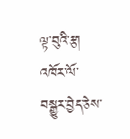ལྟ་བུའི་རྩ།  འཁོར་ལོ་བསྒྱུར་བྱེད་ཅེས་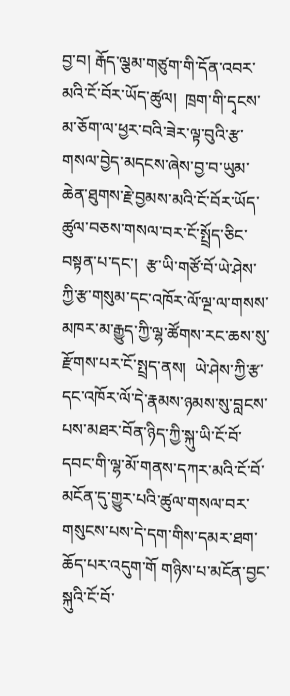བྱ་བ། རྒོད་ལྕམ་གཙུག་གི་དོན་འབར་མའི་ངོ་བོར་ཡོད་ཚུལ།  ཁྲག་གི་དྭངས་མ་ཅོག་ལ་ཕྱར་བའི་ཟེར་ལྟ་བུའི་རྩ་གསལ་བྱེད་མདངས་ཞེས་བྱ་བ་ཡུམ་ཆེན་ཐུགས་རྗེ་བྱམས་མའི་ངོ་བོར་ཡོད་ཚུལ་བཅས་གསལ་བར་ངོ་སྤྲོད་ཅིང་བསྟན་པ་དང་།  རྩ་ཡི་གཙོ་བོ་ཡེ་ཤེས་ཀྱི་རྩ་གསུམ་དང་འཁོར་ལོ་ལྔ་ལ་གསས་མཁར་མ་རྒྱུད་ཀྱི་ལྷ་ཚོགས་རང་ཆས་སུ་རྫོགས་པར་ངོ་སྤྲད་ནས།  ཡེ་ཤེས་ཀྱི་རྩ་དང་འཁོར་ལོ་དེ་རྣམས་ཉམས་སུ་བླངས་པས་མཐར་བོན་ཉིད་ཀྱི་སྐུ་ཡི་ངོ་བོ་དབང་གི་ལྷ་མོ་གནས་དཀར་མའི་ངོ་བོ་མངོན་དུ་གྱུར་པའི་ཚུལ་གསལ་བར་གསུངས་པས་དེ་དག་གིས་དམར་ཐག་ཆོད་པར་འདུག་གོ གཉིས་པ་མངོན་བྱང་སྐུའི་ངོ་བོ་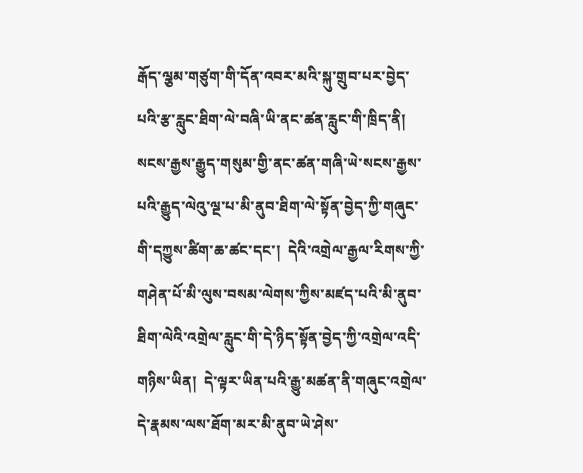རྒོད་ལྕམ་གཙུག་གི་དོན་འབར་མའི་སྐུ་གྲུབ་པར་བྱེད་པའི་རྩ་རླུང་ཐིག་ལེ་བཞི་ཡི་ནང་ཚན་རླུང་གི་ཁྲིད་ནི།  སངས་རྒྱས་རྒྱུད་གསུམ་གྱི་ནང་ཚན་གཞི་ཡེ་སངས་རྒྱས་པའི་རྒྱུད་ལེའུ་ལྔ་པ་མི་ནུབ་ཐིག་ལེ་སྟོན་བྱེད་ཀྱི་གཞུང་གི་དཀྱུས་ཚིག་ཆ་ཚང་དང་།  དེའི་འགྲེལ་རྒྱལ་རིགས་ཀྱི་གཤེན་པོ་མི་ལུས་བསམ་ལེགས་ཀྱིས་མཛད་པའི་མི་ནུབ་ཐིག་ལེའི་འགྲེལ་རླུང་གི་དེ་ཉིད་སྟོན་བྱེད་ཀྱི་འགྲེལ་འདི་གཉིས་ཡིན།  དེ་ལྟར་ཡིན་པའི་རྒྱུ་མཚན་ནི་གཞུང་འགྲེལ་དེ་རྣམས་ལས་ཐོག་མར་མི་ནུབ་ཡེ་ཤེས་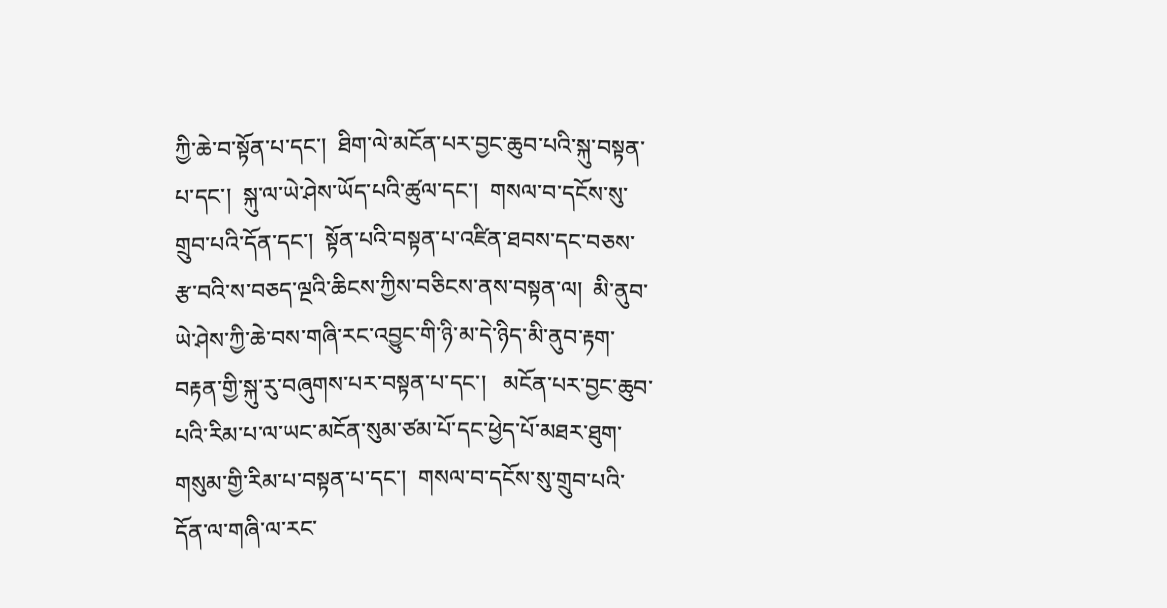ཀྱི་ཆེ་བ་སྟོན་པ་དང་།  ཐིག་ལེ་མངོན་པར་བྱང་ཆུབ་པའི་སྐུ་བསྟན་པ་དང་།  སྐུ་ལ་ཡེ་ཤེས་ཡོད་པའི་ཚུལ་དང་།  གསལ་བ་དངོས་སུ་གྲུབ་པའི་དོན་དང་།  སྟོན་པའི་བསྟན་པ་འཛིན་ཐབས་དང་བཅས་རྩ་བའི་ས་བཅད་ལྔའི་ཆིངས་ཀྱིས་བཅིངས་ནས་བསྟན་ལ།  མི་ནུབ་ཡེ་ཤེས་ཀྱི་ཆེ་བས་གཞི་རང་འབྱུང་གི་ཉི་མ་དེ་ཉིད་མི་ནུབ་རྟག་བརྟན་གྱི་སྐུ་རུ་བཞུགས་པར་བསྟན་པ་དང་།   མངོན་པར་བྱང་ཆུབ་པའི་རིམ་པ་ལ་ཡང་མངོན་སུམ་ཙམ་པོ་དང་ཕྱེད་པོ་མཐར་ཐུག་གསུམ་གྱི་རིམ་པ་བསྟན་པ་དང་།  གསལ་བ་དངོས་སུ་གྲུབ་པའི་དོན་ལ་གཞི་ལ་རང་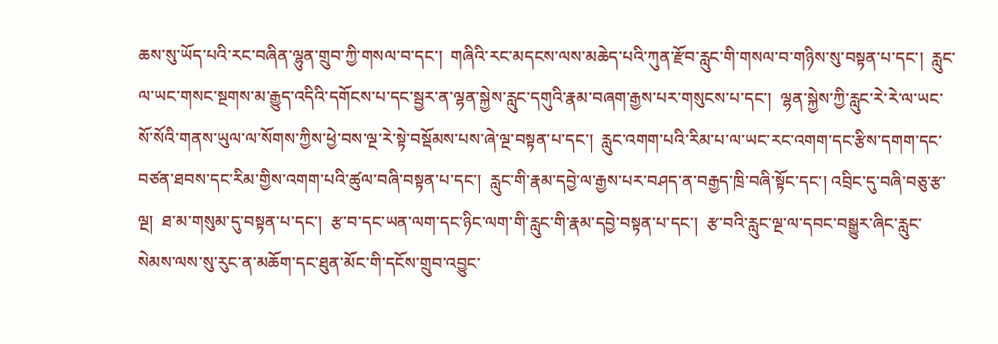ཆས་སུ་ཡོད་པའི་རང་བཞིན་ལྷུན་གྲུབ་ཀྱི་གསལ་བ་དང་།  གཞིའི་རང་མདངས་ལས་མཆེད་པའི་ཀུན་རྫོབ་རླུང་གི་གསལ་བ་གཉིས་སུ་བསྟན་པ་དང་།  རླུང་ལ་ཡང་གསང་སྔགས་མ་རྒྱུད་འདིའི་དགོངས་པ་དང་སྦྱར་ན་ལྷན་སྐྱེས་རླུང་དགུའི་རྣམ་བཞག་རྒྱས་པར་གསུངས་པ་དང་།  ལྷན་སྐྱེས་ཀྱི་རླུང་རེ་རེ་ལ་ཡང་སོ་སོའི་གནས་ཡུལ་ལ་སོགས་ཀྱིས་ཕྱེ་བས་ལྔ་རེ་སྟེ་བསྡོམས་པས་ཞེ་ལྔ་བསྟན་པ་དང་།  རླུང་འགག་པའི་རིམ་པ་ལ་ཡང་རང་འགག་དང་རྩིས་དགག་དང་བཙན་ཐབས་དང་རིམ་གྱིས་འགག་པའི་ཚུལ་བཞི་བསྟན་པ་དང་།  རླུང་གི་རྣམ་དབྱེ་ལ་རྒྱས་པར་བཤད་ན་བརྒྱད་ཁྲི་བཞི་སྟོང་དང་། འབྲིང་དུ་བཞི་བཅུ་རྩ་ལྔ།  ཐ་མ་གསུམ་དུ་བསྟན་པ་དང་།  རྩ་བ་དང་ཡན་ལག་དང་ཉིང་ལག་གི་རླུང་གི་རྣམ་དབྱེ་བསྟན་པ་དང་།  རྩ་བའི་རླུང་ལྔ་ལ་དབང་བསྒྱུར་ཞིང་རླུང་སེམས་ལས་སུ་རུང་ན་མཆོག་དང་ཐུན་མོང་གི་དངོས་གྲུབ་འབྱུང་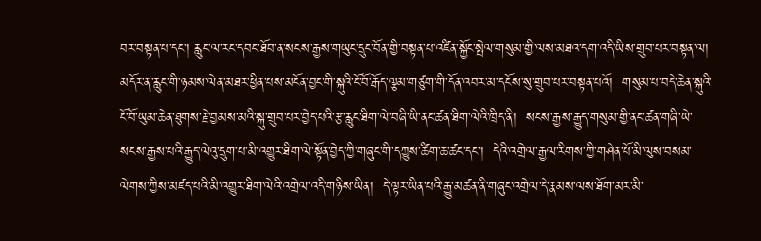བར་བསྟན་པ་དང་། རླུང་ལ་རང་དབང་ཐོབ་ན་སངས་རྒྱས་གཡུང་དྲུང་བོན་གྱི་བསྟན་པ་འཛིན་སྐྱོང་སྤེལ་གསུམ་གྱི་ལས་མཐའ་དག་འདི་ཡིས་གྲུབ་པར་བསྟན་ལ།  མདོར་ན་རླུང་གི་ཉམས་ལེན་མཐར་ཕྱིན་པས་མངོན་བྱང་གི་སྐུའི་ངོ་བོ་རྒོད་ལྕམ་གཙུག་གི་དོན་འབར་མ་དངོས་སུ་གྲུབ་པར་བསྟན་པའོ།  གསུམ་པ་བདེ་ཆེན་སྐུའི་ངོ་བོ་ཡུམ་ཆེན་ཐུགས་རྗེ་བྱམས་མའི་སྐུ་གྲུབ་པར་བྱེད་པའི་རྩ་རླུང་ཐིག་ལེ་བཞི་ཡི་ནང་ཚན་ཐིག་ལེའི་ཁྲིད་ནི།  སངས་རྒྱས་རྒྱུད་གསུམ་གྱི་ནང་ཚན་གཞི་ཡེ་སངས་རྒྱས་པའི་རྒྱུད་ལེའུ་དྲུག་པ་མི་འགྱུར་ཐིག་ལེ་སྟོན་བྱེད་ཀྱི་གཞུང་གི་དཀྱུས་ཚིག་ཆ་ཚང་དང་།  དེའི་འགྲེལ་རྒྱལ་རིགས་ཀྱི་གཤེན་པོ་མི་ལུས་བསམ་ལེགས་ཀྱིས་མཛད་པའི་མི་འགྱུར་ཐིག་ལེའི་འགྲེལ་འདི་གཉིས་ཡིན།  དེ་ལྟར་ཡིན་པའི་རྒྱུ་མཚན་ནི་གཞུང་འགྲེལ་དེ་རྣམས་ལས་ཐོག་མར་མི་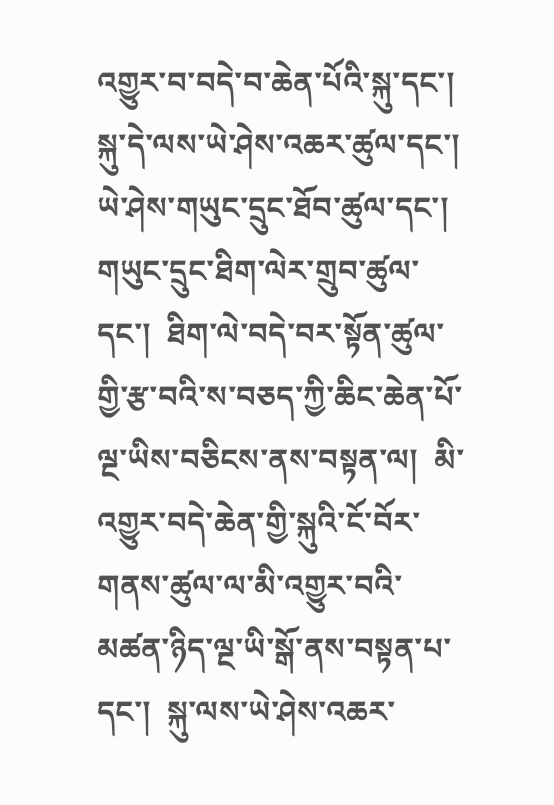འགྱུར་བ་བདེ་བ་ཆེན་པོའི་སྐུ་དང་།  སྐུ་དེ་ལས་ཡེ་ཤེས་འཆར་ཚུལ་དང་།  ཡེ་ཤེས་གཡུང་དྲུང་ཐོབ་ཚུལ་དང་།  གཡུང་དྲུང་ཐིག་ལེར་གྲུབ་ཚུལ་དང་།  ཐིག་ལེ་བདེ་བར་སྟོན་ཚུལ་གྱི་རྩ་བའི་ས་བཅད་ཀྱི་ཆིང་ཆེན་པོ་ལྔ་ཡིས་བཅིངས་ནས་བསྟན་ལ།  མི་འགྱུར་བདེ་ཆེན་གྱི་སྐུའི་ངོ་བོར་གནས་ཚུལ་ལ་མི་འགྱུར་བའི་མཚན་ཉིད་ལྔ་ཡི་སྒོ་ནས་བསྟན་པ་དང་།  སྐུ་ལས་ཡེ་ཤེས་འཆར་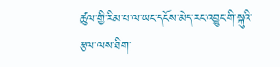ཚུལ་གྱི་རིམ་པ་ལ་ཡང་དངོས་མེད་རང་འབྱུང་གི་སྐུའི་རྩལ་ལས་ཐིག་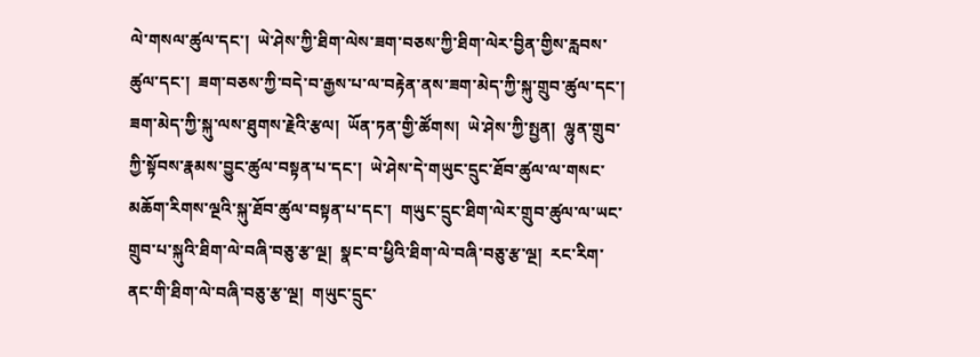ལེ་གསལ་ཚུལ་དང་།  ཡེ་ཤེས་ཀྱི་ཐིག་ལེས་ཟག་བཅས་ཀྱི་ཐིག་ལེར་བྱིན་གྱིས་རླབས་ཚུལ་དང་།  ཟག་བཅས་ཀྱི་བདེ་བ་རྒྱས་པ་ལ་བརྟེན་ནས་ཟག་མེད་ཀྱི་སྐུ་གྲུབ་ཚུལ་དང་།  ཟག་མེད་ཀྱི་སྐུ་ལས་ཐུགས་རྗེའི་རྩལ།  ཡོན་ཏན་གྱི་ཚོགས།  ཡེ་ཤེས་ཀྱི་སྤྱན།  ལྷུན་གྲུབ་ཀྱི་སྟོབས་རྣམས་བྱུང་ཚུལ་བསྟན་པ་དང་།  ཡེ་ཤེས་དེ་གཡུང་དྲུང་ཐོབ་ཚུལ་ལ་གསང་མཆོག་རིགས་ལྔའི་སྐུ་ཐོབ་ཚུལ་བསྟན་པ་དང་།  གཡུང་དྲུང་ཐིག་ལེར་གྲུབ་ཚུལ་ལ་ཡང་གྲུབ་པ་སྐུའི་ཐིག་ལེ་བཞི་བཅུ་རྩ་ལྔ།  སྣང་བ་ཕྱིའི་ཐིག་ལེ་བཞི་བཅུ་རྩ་ལྔ།  རང་རིག་ནང་གི་ཐིག་ལེ་བཞི་བཅུ་རྩ་ལྔ།  གཡུང་དྲུང་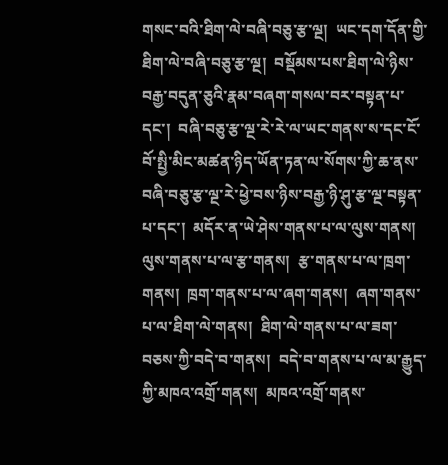གསང་བའི་ཐིག་ལེ་བཞི་བཅུ་རྩ་ལྔ།  ཡང་དག་དོན་གྱི་ཐིག་ལེ་བཞི་བཅུ་རྩ་ལྔ།  བསྡོམས་པས་ཐིག་ལེ་ཉིས་བརྒྱ་བདུན་ཅུའི་རྣམ་བཞག་གསལ་བར་བསྟན་པ་དང་།  བཞི་བཅུ་རྩ་ལྔ་རེ་རེ་ལ་ཡང་གནས་ས་དང་ངོ་བོ་སྤྱི་མིང་མཚན་ཉིད་ཡོན་ཏན་ལ་སོགས་ཀྱི་ཆ་ནས་བཞི་བཅུ་རྩ་ལྔ་རེ་ཕྱེ་བས་ཉིས་བརྒྱ་ཉི་ཤུ་རྩ་ལྔ་བསྟན་པ་དང་།  མདོར་ན་ཡེ་ཤེས་གནས་པ་ལ་ལུས་གནས།  ལུས་གནས་པ་ལ་རྩ་གནས།  རྩ་གནས་པ་ལ་ཁྲག་གནས།  ཁྲག་གནས་པ་ལ་ཞག་གནས།  ཞག་གནས་པ་ལ་ཐིག་ལེ་གནས།  ཐིག་ལེ་གནས་པ་ལ་ཟག་བཅས་ཀྱི་བདེ་བ་གནས།  བདེ་བ་གནས་པ་ལ་མ་རྒྱུད་ཀྱི་མཁའ་འགྲོ་གནས།  མཁའ་འགྲོ་གནས་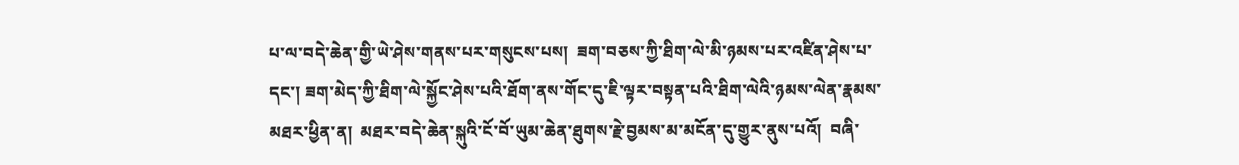པ་ལ་བདེ་ཆེན་གྱི་ཡེ་ཤེས་གནས་པར་གསུངས་པས།  ཟག་བཅས་ཀྱི་ཐིག་ལེ་མི་ཉམས་པར་འཛིན་ཤེས་པ་དང་། ཟག་མེད་ཀྱི་ཐིག་ལེ་སྐྱོང་ཤེས་པའི་ཐོག་ནས་གོང་དུ་ཇི་ལྟར་བསྟན་པའི་ཐིག་ལེའི་ཉམས་ལེན་རྣམས་མཐར་ཕྱིན་ན།  མཐར་བདེ་ཆེན་སྐུའི་ངོ་བོ་ཡུམ་ཆེན་ཐུགས་རྗེ་བྱམས་མ་མངོན་དུ་གྱུར་ནུས་པའོ།  བཞི་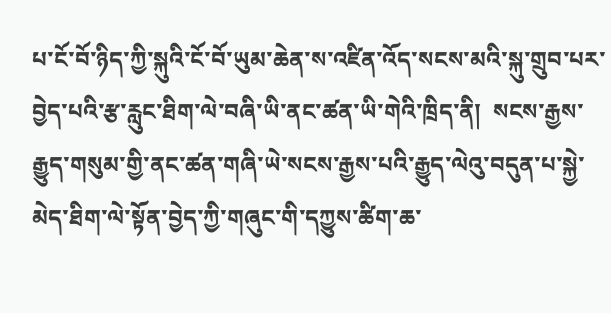པ་ངོ་བོ་ཉིད་ཀྱི་སྐུའི་ངོ་བོ་ཡུམ་ཆེན་ས་འཛིན་འོད་སངས་མའི་སྐུ་གྲུབ་པར་བྱེད་པའི་རྩ་རླུང་ཐིག་ལེ་བཞི་ཡི་ནང་ཚན་ཡི་གེའི་ཁྲིད་ནི།  སངས་རྒྱས་རྒྱུད་གསུམ་གྱི་ནང་ཚན་གཞི་ཡེ་སངས་རྒྱས་པའི་རྒྱུད་ལེའུ་བདུན་པ་སྐྱེ་མེད་ཐིག་ལེ་སྟོན་བྱེད་ཀྱི་གཞུང་གི་དཀྱུས་ཚིག་ཆ་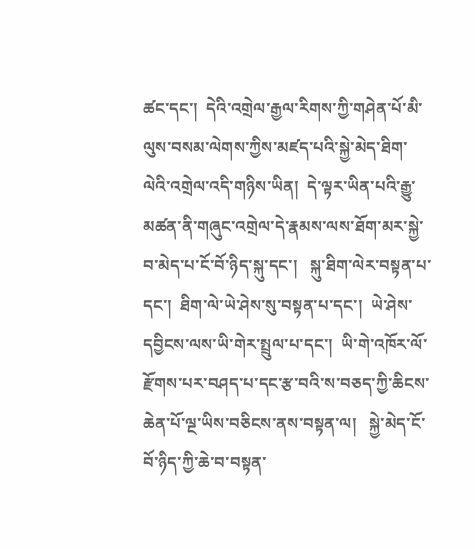ཚང་དང་།  དེའི་འགྲེལ་རྒྱལ་རིགས་ཀྱི་གཤེན་པོ་མི་ལུས་བསམ་ལེགས་ཀྱིས་མཛད་པའི་སྐྱེ་མེད་ཐིག་ལེའི་འགྲེལ་འདི་གཉིས་ཡིན།  དེ་ལྟར་ཡིན་པའི་རྒྱུ་མཚན་ནི་གཞུང་འགྲེལ་དེ་རྣམས་ལས་ཐོག་མར་སྐྱེ་བ་མེད་པ་ངོ་བོ་ཉིད་སྐུ་དང་།   སྐུ་ཐིག་ལེར་བསྟན་པ་དང་།  ཐིག་ལེ་ཡེ་ཤེས་སུ་བསྟན་པ་དང་།  ཡེ་ཤེས་དབྱིངས་ལས་ཡི་གེར་སྤྲུལ་པ་དང་།  ཡི་གེ་འཁོར་ལོ་རྫོགས་པར་བཤད་པ་དང་རྩ་བའི་ས་བཅད་ཀྱི་ཆིངས་ཆེན་པོ་ལྔ་ཡིས་བཅིངས་ནས་བསྟན་ལ།   སྐྱེ་མེད་ངོ་བོ་ཉིད་ཀྱི་ཆེ་བ་བསྟན་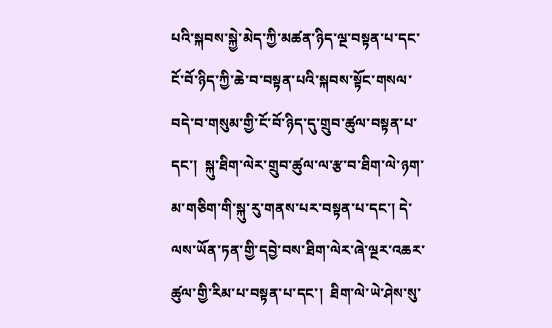པའི་སྐབས་སྐྱེ་མེད་ཀྱི་མཚན་ཉིད་ལྔ་བསྟན་པ་དང་ངོ་བོ་ཉིད་ཀྱི་ཆེ་བ་བསྟན་པའི་སྐབས་སྟོང་གསལ་བདེ་བ་གསུམ་གྱི་ངོ་བོ་ཉིད་དུ་གྲུབ་ཚུལ་བསྟན་པ་དང་།  སྐུ་ཐིག་ལེར་གྲུབ་ཚུལ་ལ་རྩ་བ་ཐིག་ལེ་ཉག་མ་གཅིག་གི་སྐུ་རུ་གནས་པར་བསྟན་པ་དང་། དེ་ལས་ཡོན་ཏན་གྱི་དབྱེ་བས་ཐིག་ལེར་ཞེ་ལྔར་འཆར་ཚུལ་གྱི་རིམ་པ་བསྟན་པ་དང་།  ཐིག་ལེ་ཡེ་ཤེས་སུ་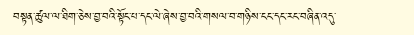བསྟན་ཚུལ་ལ་ཐིག་ཅེས་བྱ་བའི་སྟོང་པ་དང་ལེ་ཞེས་བྱ་བའི་གསལ་བ་གཉིས་ངང་དང་རང་བཞིན་འདུ་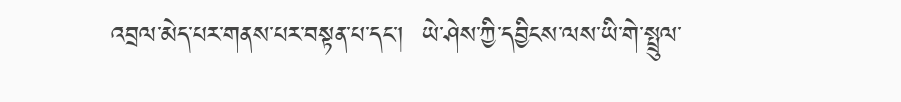འབྲལ་མེད་པར་གནས་པར་བསྟན་པ་དང་།  ཡེ་ཤེས་ཀྱི་དབྱིངས་ལས་ཡི་གེ་སྤྲུལ་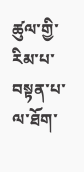ཚུལ་གྱི་རིམ་པ་བསྟན་པ་ལ་ཐོག་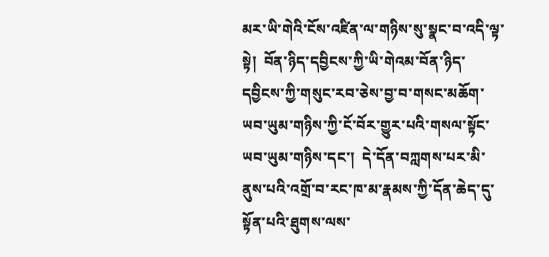མར་ཡི་གེའི་ངོས་འཛིན་ལ་གཉིས་སུ་སྣང་བ་འདི་ལྟ་སྟེ།  བོན་ཉིད་དབྱིངས་ཀྱི་ཡི་གེའམ་བོན་ཉིད་དབྱིངས་ཀྱི་གསུང་རབ་ཅེས་བྱ་བ་གསང་མཆོག་ཡབ་ཡུམ་གཉིས་ཀྱི་ངོ་བོར་གྱུར་པའི་གསལ་སྟོང་ཡབ་ཡུམ་གཉིས་དང་།  དེ་དོན་བཀླགས་པར་མི་ནུས་པའི་འགྲོ་བ་རང་ཁ་མ་རྣམས་ཀྱི་དོན་ཆེད་དུ་སྟོན་པའི་ཐུགས་ལས་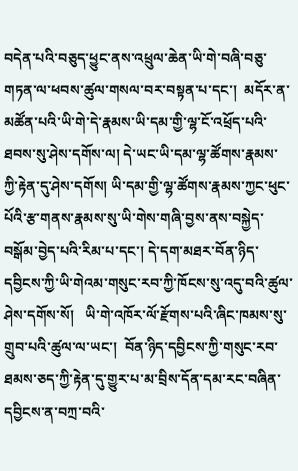བདེན་པའི་བཅུད་ཕྱུང་ནས་འཕྲུལ་ཆེན་ཡི་གེ་བཞི་བཅུ་གཏན་ལ་ཕབས་ཚུལ་གསལ་བར་བསྟན་པ་དང་།  མདོར་ན་མཚོན་པའི་ཡི་གེ་དེ་རྣམས་ཡི་དམ་གྱི་ལྷ་ངོ་འཕྲོད་པའི་ཐབས་སུ་ཤེས་དགོས་ལ། དེ་ཡང་ཡི་དམ་ལྷ་ཚོགས་རྣམས་ཀྱི་རྟེན་དུ་ཤེས་དགོས། ཡི་དམ་གྱི་ལྷ་ཚོགས་རྣམས་ཀྱང་ཕུང་པོའི་རྩ་གནས་རྣམས་སུ་ཡི་གེས་གཞི་བྱས་ནས་བསྐྱེད་བསྒོམ་བྱེད་པའི་རིམ་པ་དང་། དེ་དག་མཐར་བོན་ཉིད་དབྱིངས་ཀྱི་ཡི་གེའམ་གསུང་རབ་ཀྱི་ཁོངས་སུ་འདུ་བའི་ཚུལ་ཤེས་དགོས་སོ།   ཡི་གེ་འཁོར་ལོ་རྫོགས་པའི་ཞིང་ཁམས་སུ་གྲུབ་པའི་ཚུལ་ལ་ཡང་།  བོན་ཉིད་དབྱིངས་ཀྱི་གསུང་རབ་ཐམས་ཅད་ཀྱི་རྟེན་དུ་གྱུར་པ་མ་བྲིས་དོན་དམ་རང་བཞིན་དབྱིངས་ན་བཀྲ་བའི་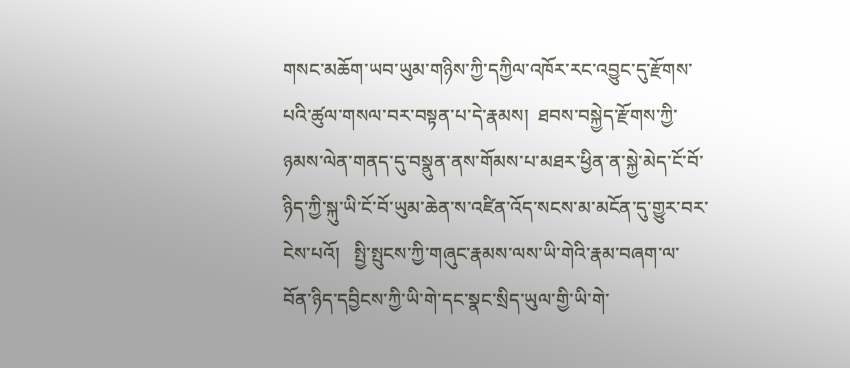གསང་མཆོག་ཡབ་ཡུམ་གཉིས་ཀྱི་དཀྱིལ་འཁོར་རང་འབྱུང་དུ་རྫོགས་པའི་ཚུལ་གསལ་བར་བསྟན་པ་དེ་རྣམས།  ཐབས་བསྐྱེད་རྫོགས་ཀྱི་ཉམས་ལེན་གནད་དུ་བསྣུན་ནས་གོམས་པ་མཐར་ཕྱིན་ན་སྐྱེ་མེད་ངོ་བོ་ཉིད་ཀྱི་སྐུ་ཡི་ངོ་བོ་ཡུམ་ཆེན་ས་འཛིན་འོད་སངས་མ་མངོན་དུ་གྱུར་བར་ངེས་པའོ།   སྤྱི་སྤུངས་ཀྱི་གཞུང་རྣམས་ལས་ཡི་གེའི་རྣམ་བཞག་ལ་བོན་ཉིད་དབྱིངས་ཀྱི་ཡི་གེ་དང་སྣང་སྲིད་ཡུལ་གྱི་ཡི་གེ་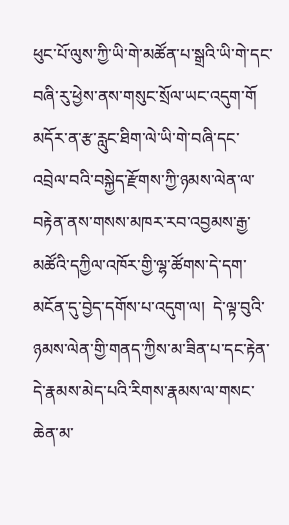ཕུང་པོ་ལུས་ཀྱི་ཡི་གེ་མཚོན་པ་སྒྲའི་ཡི་གེ་དང་བཞི་རུ་ཕྱེས་ནས་གསུང་སྲོལ་ཡང་འདུག་གོ  མདོར་ན་རྩ་རླུང་ཐིག་ལེ་ཡི་གེ་བཞི་དང་འབྲེལ་བའི་བསྐྱེད་རྫོགས་ཀྱི་ཉམས་ལེན་ལ་བརྟེན་ནས་གསས་མཁར་རབ་འབྱམས་རྒྱ་མཚོའི་དཀྱིལ་འཁོར་གྱི་ལྷ་ཚོགས་དེ་དག་མངོན་དུ་བྱེད་དགོས་པ་འདུག་ལ།  དེ་ལྟ་བུའི་ཉམས་ལེན་གྱི་གནད་ཀྱིས་མ་ཟིན་པ་དང་རྟེན་དེ་རྣམས་མེད་པའི་རིགས་རྣམས་ལ་གསང་ཆེན་མ་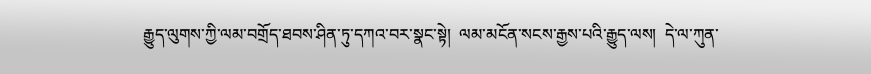རྒྱུད་ལུགས་ཀྱི་ལམ་བགྲོད་ཐབས་ཤིན་ཏུ་དཀའ་བར་སྣང་སྟེ།  ལམ་མངོན་སངས་རྒྱས་པའི་རྒྱུད་ལས།  དེ་ལ་ཀུན་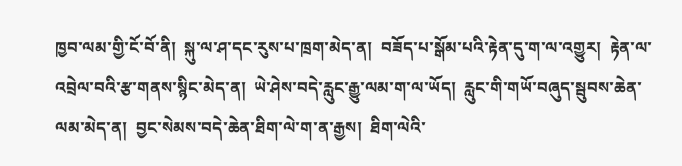ཁྱབ་ལམ་གྱི་ངོ་བོ་ནི།  སྐུ་ལ་ཤ་དང་རུས་པ་ཁྲག་མེད་ན།  བཟོད་པ་སྒོམ་པའི་རྟེན་དུ་ག་ལ་འགྱུར།  རྟེན་ལ་འབྲེལ་བའི་རྩ་གནས་སྙིང་མེད་ན།  ཡེ་ཤེས་བདེ་རླུང་རྒྱུ་ལམ་ག་ལ་ཡོད།  རླུང་གི་གཡོ་བཞུད་སྦུབས་ཆེན་ལམ་མེད་ན།  བྱང་སེམས་བདེ་ཆེན་ཐིག་ལེ་ག་ན་རྒྱས།  ཐིག་ལེའི་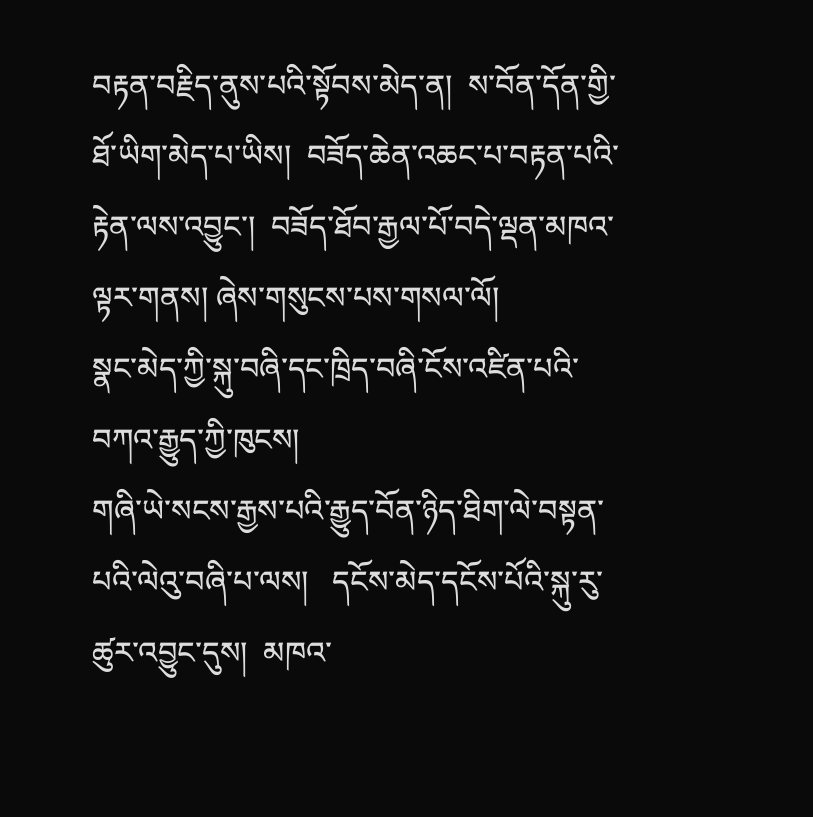བརྟན་བརྗིད་ནུས་པའི་སྟོབས་མེད་ན།  ས་བོན་དོན་གྱི་ཐོ་ཡིག་མེད་པ་ཡིས།  བཟོད་ཆེན་འཆང་པ་བརྟན་པའི་རྟེན་ལས་འབྱུང་།  བཟོད་ཐོབ་རྒྱལ་པོ་བདེ་ལྡན་མཁའ་ལྟར་གནས། ཞེས་གསུངས་པས་གསལ་ལོ།
སྣང་མེད་ཀྱི་སྐུ་བཞི་དང་ཁྲིད་བཞི་ངོས་འཛིན་པའི་བཀའ་རྒྱུད་ཀྱི་ཁུངས།
གཞི་ཡེ་སངས་རྒྱས་པའི་རྒྱུད་བོན་ཉིད་ཐིག་ལེ་བསྟན་པའི་ལེའུ་བཞི་པ་ལས།   དངོས་མེད་དངོས་པོའི་སྐུ་རུ་ཚུར་འབྱུང་དུས།  མཁའ་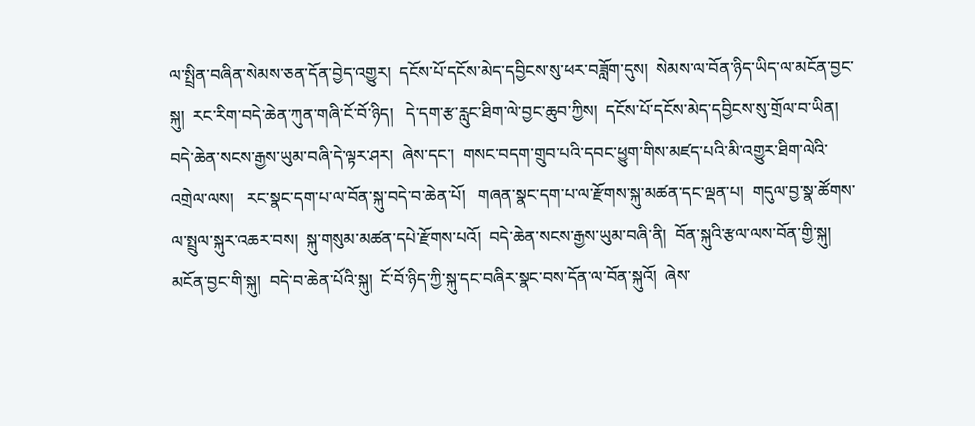ལ་སྤྲིན་བཞིན་སེམས་ཅན་དོན་བྱེད་འགྱུར།  དངོས་པོ་དངོས་མེད་དབྱིངས་སུ་ཕར་བཟློག་དུས།  སེམས་ལ་བོན་ཉིད་ཡིད་ལ་མངོན་བྱང་སྐུ།  རང་རིག་བདེ་ཆེན་ཀུན་གཞི་ངོ་བོ་ཉིད།   དེ་དག་རྩ་རླུང་ཐིག་ལེ་བྱང་ཆུབ་ཀྱིས།  དངོས་པོ་དངོས་མེད་དབྱིངས་སུ་གྲོལ་བ་ཡིན།  བདེ་ཆེན་སངས་རྒྱས་ཡུམ་བཞི་དེ་ལྟར་ཤར།  ཞེས་དང་།  གསང་བདག་གྲུབ་པའི་དབང་ཕྱུག་གིས་མཛད་པའི་མི་འགྱུར་ཐིག་ལེའི་འགྲེལ་ལས།   རང་སྣང་དག་པ་ལ་བོན་སྐུ་བདེ་བ་ཆེན་པོ།   གཞན་སྣང་དག་པ་ལ་རྫོགས་སྐུ་མཚན་དང་ལྡན་པ།  གདུལ་བྱ་སྣ་ཚོགས་ལ་སྤྲུལ་སྐུར་འཆར་བས།  སྐུ་གསུམ་མཚན་དཔེ་རྫོགས་པའོ།  བདེ་ཆེན་སངས་རྒྱས་ཡུམ་བཞི་ནི།  བོན་སྐུའི་རྩལ་ལས་བོན་གྱི་སྐུ།  མངོན་བྱང་གི་སྐུ།  བདེ་བ་ཆེན་པོའི་སྐུ།  ངོ་བོ་ཉིད་ཀྱི་སྐུ་དང་བཞིར་སྣང་བས་དོན་ལ་བོན་སྐུའོ།  ཞེས་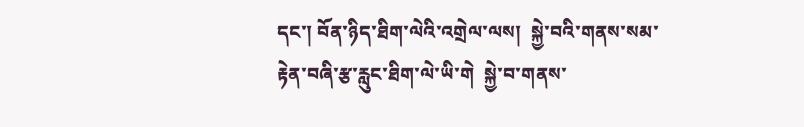དང་། བོན་ཉིད་ཐིག་ལེའི་འགྲེལ་ལས།  སྐྱེ་བའི་གནས་སམ་རྟེན་བཞི་རྩ་རླུང་ཐིག་ལེ་ཡི་གེ  སྐྱེ་བ་གནས་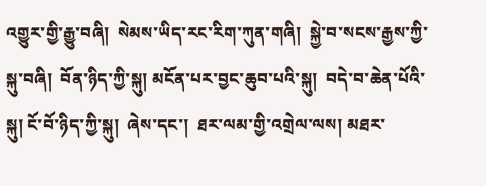འགྱུར་གྱི་རྒྱུ་བཞི།  སེམས་ཡིད་རང་རིག་ཀུན་གཞི།  སྐྱེ་བ་སངས་རྒྱས་ཀྱི་སྐུ་བཞི།  བོན་ཉིད་ཀྱི་སྐུ། མངོན་པར་བྱང་ཆུབ་པའི་སྐུ།  བདེ་བ་ཆེན་པོའི་སྐུ། ངོ་བོ་ཉིད་ཀྱི་སྐུ།  ཞེས་དང་།  ཐར་ལམ་གྱི་འགྲེལ་ལས། མཐར་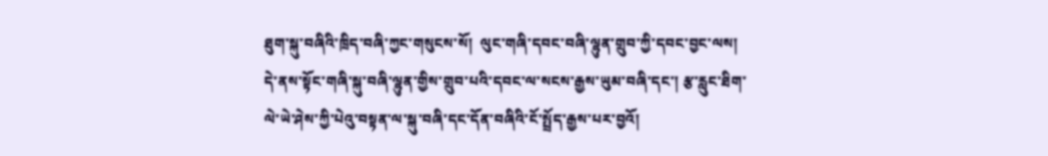ཐུག་སྐུ་བཞིའི་ཁྲིད་བཞི་ཀྱང་གསུངས་སོ།  ལུང་གཞི་དབང་བཞི་ལྷུན་གྲུབ་ཀྱི་དབང་བྱང་ལས།  དེ་ནས་སྟོང་གཞི་སྐུ་བཞི་ལྷུན་གྱིས་གྲུབ་པའི་དབང་ལ་སངས་རྒྱས་ཡུམ་བཞི་དང་། རྩ་རླུང་ཐིག་ལེ་ཡེ་ཤེས་ཀྱི་པེའུ་བསྟན་ལ་སྐུ་བཞི་དང་དོན་བཞིའི་ངོ་སྤྲོད་རྒྱས་པར་བྱའོ།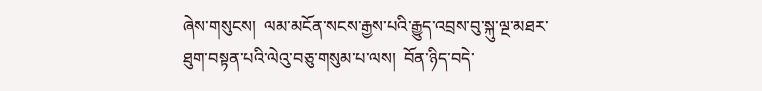ཞེས་གསུངས།  ལམ་མངོན་སངས་རྒྱས་པའི་རྒྱུད་འབྲས་བུ་སྐུ་ལྔ་མཐར་ཐུག་བསྟན་པའི་ལེའུ་བཅུ་གསུམ་པ་ལས།  བོན་ཉིད་བདེ་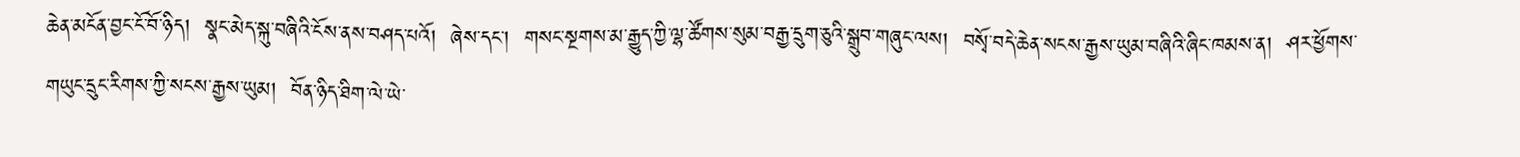ཆེན་མངོན་བྱང་ངོ་བོ་ཉིད།  སྣང་མེད་སྐུ་བཞིའི་ངོས་ནས་བཤད་པའོ།  ཞེས་དང་།  གསང་སྔགས་མ་རྒྱུད་ཀྱི་ལྷ་ཚོགས་སུམ་བརྒྱ་དྲུག་ཅུའི་སྒྲུབ་གཞུང་ལས།  བསྭོ་བདེ་ཆེན་སངས་རྒྱས་ཡུམ་བཞིའི་ཞིང་ཁམས་ན།  ཤར་ཕྱོགས་གཡུང་དྲུང་རིགས་ཀྱི་སངས་རྒྱས་ཡུམ།  བོན་ཉིད་ཐིག་ལེ་ཡེ་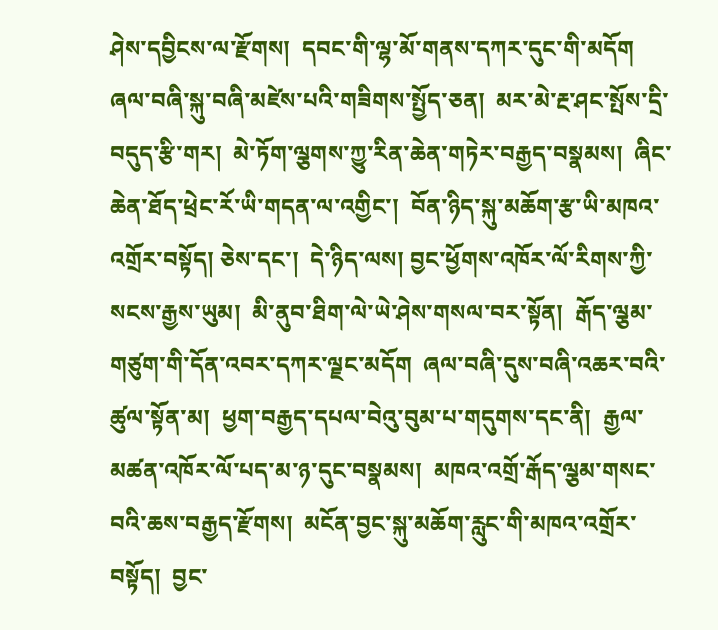ཤེས་དབྱིངས་ལ་རྫོགས།  དབང་གི་ལྷ་མོ་གནས་དཀར་དུང་གི་མདོག  ཞལ་བཞི་སྐུ་བཞི་མཛེས་པའི་གཟིགས་སྤྱོད་ཅན།  མར་མེ་རྔ་ཤང་སྤོས་དྲི་བདུད་རྩི་གར།  མེ་ཏོག་ལྕགས་ཀྱུ་རིན་ཆེན་གཏེར་བརྒྱད་བསྣམས།  ཞིང་ཆེན་ཐོད་ཕྲེང་རོ་ཡི་གདན་ལ་འགྱིང་།  བོན་ཉིད་སྐུ་མཆོག་རྩ་ཡི་མཁའ་འགྲོར་བསྟོད། ཅེས་དང་།  དེ་ཉིད་ལས། བྱང་ཕྱོགས་འཁོར་ལོ་རིགས་ཀྱི་སངས་རྒྱས་ཡུམ།  མི་ནུབ་ཐིག་ལེ་ཡེ་ཤེས་གསལ་བར་སྟོན།  རྒོད་ལྕམ་གཙུག་གི་དོན་འབར་དཀར་ལྗང་མདོག  ཞལ་བཞི་དུས་བཞི་འཆར་བའི་ཚུལ་སྟོན་མ།  ཕྱག་བརྒྱད་དཔལ་བེའུ་བུམ་པ་གདུགས་དང་ནི།  རྒྱལ་མཚན་འཁོར་ལོ་པད་མ་ཉ་དུང་བསྣམས།  མཁའ་འགྲོ་རྒོད་ལྕམ་གསང་བའི་ཆས་བརྒྱད་རྫོགས།  མངོན་བྱང་སྐུ་མཆོག་རླུང་གི་མཁའ་འགྲོར་བསྟོད།  བྱང་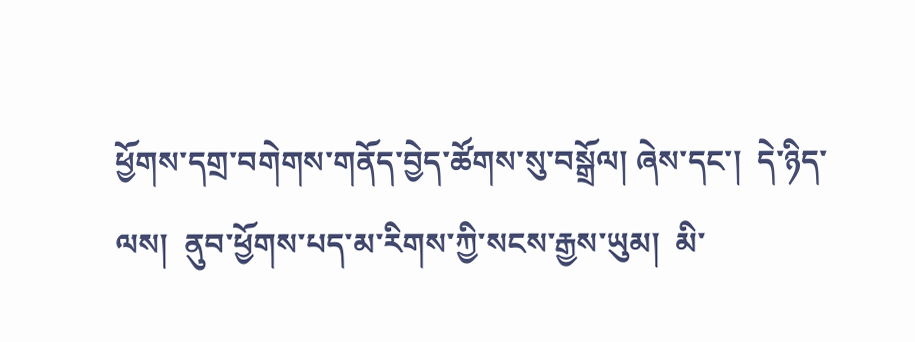ཕྱོགས་དགྲ་བགེགས་གནོད་བྱེད་ཚོགས་སུ་བསྒྲོལ། ཞེས་དང་།  དེ་ཉིད་ལས།  ནུབ་ཕྱོགས་པད་མ་རིགས་ཀྱི་སངས་རྒྱས་ཡུམ།  མི་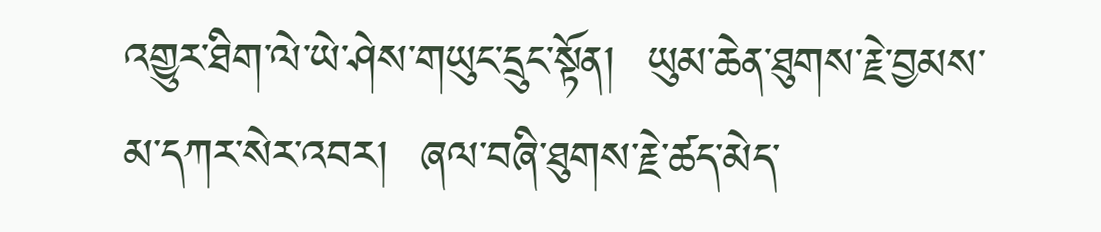འགྱུར་ཐིག་ལེ་ཡེ་ཤེས་གཡུང་དྲུང་སྟོན།  ཡུམ་ཆེན་ཐུགས་རྗེ་བྱམས་མ་དཀར་སེར་འབར།  ཞལ་བཞི་ཐུགས་རྗེ་ཚད་མེད་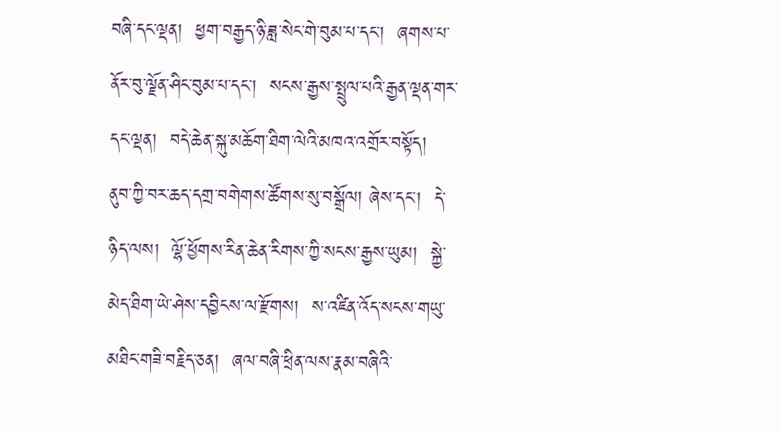བཞི་དང་ལྡན།  ཕྱག་བརྒྱད་ཉི་ཟླ་སེང་གེ་བུམ་པ་དང་།  ཞགས་པ་ནོར་བུ་ལྗོན་ཤིང་བུམ་པ་དང་།  སངས་རྒྱས་སྤྲུལ་པའི་རྒྱན་ལྡན་གར་དང་ལྡན།  བདེ་ཆེན་སྐུ་མཆོག་ཐིག་ལེའི་མཁའ་འགྲོར་བསྟོད།  ནུབ་ཀྱི་བར་ཆད་དགྲ་བགེགས་ཚོགས་སུ་བསྒྲོལ། ཞེས་དང་།  དེ་ཉིད་ལས།  ལྷོ་ཕྱོགས་རིན་ཆེན་རིགས་ཀྱི་སངས་རྒྱས་ཡུམ།  སྐྱེ་མེད་ཐིག་ཡེ་ཤེས་དབྱིངས་ལ་རྫོགས།  ས་འཛིན་འོད་སངས་གཡུ་མཐིང་གཟི་བརྗིད་ཅན།  ཞལ་བཞི་ཕྲིན་ལས་རྣམ་བཞིའི་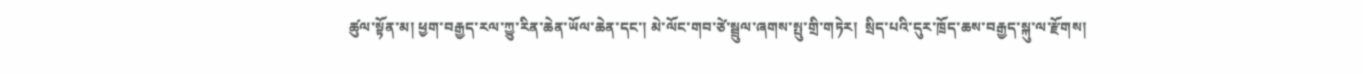ཚུལ་སྟོན་མ། ཕྱག་བརྒྱད་རལ་ཀྱུ་རིན་ཆེན་ཡོལ་ཆེན་དང་། མེ་ལོང་གབ་ཙེ་སྦྲུལ་ཞགས་སྤུ་གྲི་གཏེར།  སྲིད་པའི་དུར་ཁྲོད་ཆས་བརྒྱད་སྐུ་ལ་རྫོགས།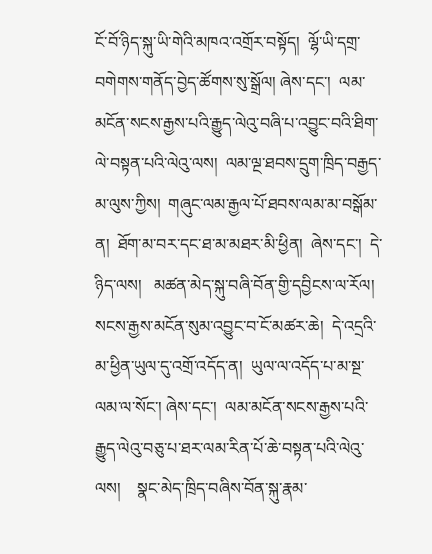ངོ་བོ་ཉིད་སྐུ་ཡི་གེའི་མཁའ་འགྲོར་བསྟོད།  ལྷོ་ཡི་དགྲ་བགེགས་གནོད་བྱེད་ཚོགས་སུ་སྒྲོལ། ཞེས་དང་།  ལམ་མངོན་སངས་རྒྱས་པའི་རྒྱུད་ལེའུ་བཞི་པ་འབྱུང་བའི་ཐིག་ལེ་བསྟན་པའི་ལེའུ་ལས།  ལམ་ལྔ་ཐབས་དྲུག་ཁྲིད་བརྒྱད་མ་ལུས་ཀྱིས།  གཞུང་ལམ་རྒྱལ་པོ་ཐབས་ལམ་མ་བསྒོམ་ན།  ཐོག་མ་བར་དང་ཐ་མ་མཐར་མི་ཕྱིན།  ཞེས་དང་།  དེ་ཉིད་ལས།   མཚན་མེད་སྐུ་བཞི་བོན་གྱི་དབྱིངས་ལ་རོལ།  སངས་རྒྱས་མངོན་སུམ་འབྱུང་བ་ངོ་མཚར་ཆེ།  དེ་འདྲའི་མ་ཕྱིན་ཡུལ་དུ་འགྲོ་འདོད་ན།  ཡུལ་ལ་འདོད་པ་མ་སྔ་ལམ་ལ་སོང་། ཞེས་དང་།  ལམ་མངོན་སངས་རྒྱས་པའི་རྒྱུད་ལེའུ་བཅུ་པ་ཐར་ལམ་རིན་པོ་ཆེ་བསྟན་པའི་ལེའུ་ལས།    སྣང་མེད་ཁྲིད་བཞིས་བོན་སྐུ་རྣམ་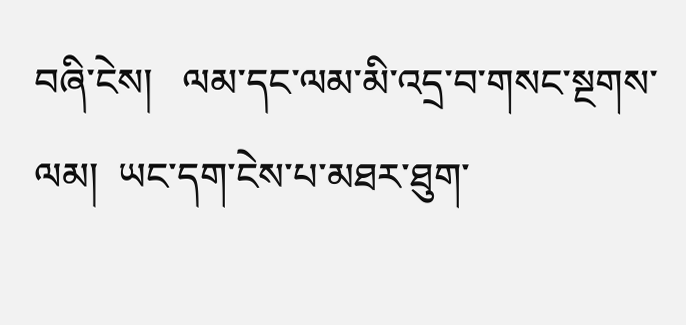བཞི་ངེས།   ལམ་དང་ལམ་མི་འདྲ་བ་གསང་སྔགས་ལམ།  ཡང་དག་ངེས་པ་མཐར་ཐུག་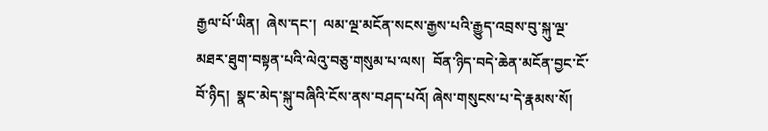རྒྱལ་པོ་ཡིན།  ཞེས་དང་།  ལམ་ལྔ་མངོན་སངས་རྒྱས་པའི་རྒྱུད་འབྲས་བུ་སྐུ་ལྔ་མཐར་ཐུག་བསྟན་པའི་ལེའུ་བཅུ་གསུམ་པ་ལས།  བོན་ཉིད་བདེ་ཆེན་མངོན་བྱང་ངོ་བོ་ཉིད།  སྣང་མེད་སྐུ་བཞིའི་ངོས་ནས་བཤད་པའོ། ཞེས་གསུངས་པ་དེ་རྣམས་སོ།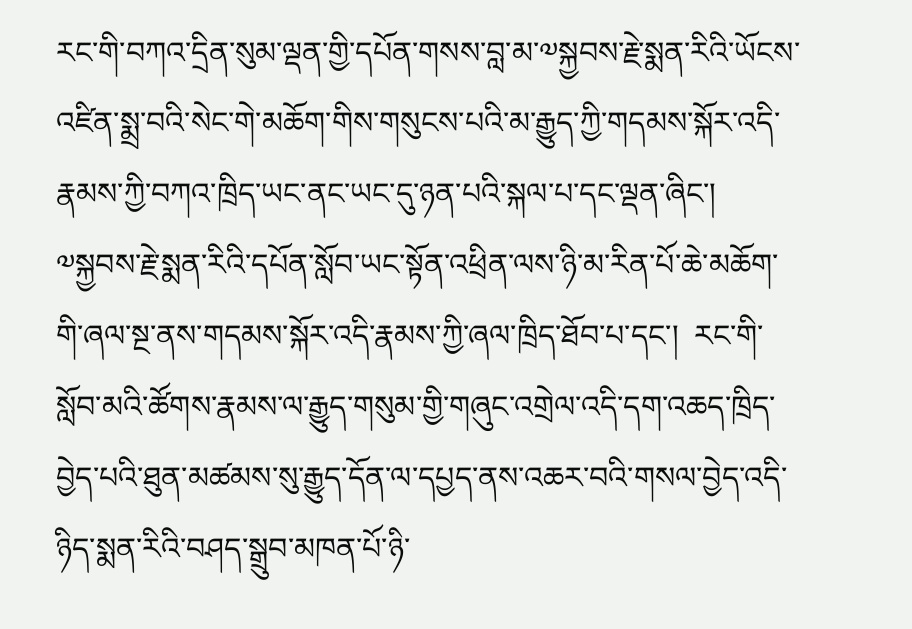རང་གི་བཀའ་དྲིན་སུམ་ལྡན་གྱི་དཔོན་གསས་བླ་མ་༧སྐྱབས་རྗེ་སྨན་རིའི་ཡོངས་འཛིན་སྨྲ་བའི་སེང་གེ་མཆོག་གིས་གསུངས་པའི་མ་རྒྱུད་ཀྱི་གདམས་སྐོར་འདི་རྣམས་ཀྱི་བཀའ་ཁྲིད་ཡང་ནང་ཡང་དུ་ཉན་པའི་སྐལ་པ་དང་ལྡན་ཞིང་།   ༧སྐྱབས་རྗེ་སྨན་རིའི་དཔོན་སློབ་ཡང་སྟོན་འཕྲིན་ལས་ཉི་མ་རིན་པོ་ཆེ་མཆོག་གི་ཞལ་སྔ་ནས་གདམས་སྐོར་འདི་རྣམས་ཀྱི་ཞལ་ཁྲིད་ཐོབ་པ་དང་།  རང་གི་སློབ་མའི་ཚོགས་རྣམས་ལ་རྒྱུད་གསུམ་གྱི་གཞུང་འགྲེལ་འདི་དག་འཆད་ཁྲིད་བྱེད་པའི་ཐུན་མཚམས་སུ་རྒྱུད་དོན་ལ་དཔྱད་ནས་འཆར་བའི་གསལ་བྱེད་འདི་ཉིད་སྨན་རིའི་བཤད་སྒྲུབ་མཁན་པོ་ཉི་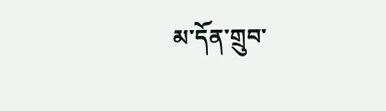མ་དོན་གྲུབ་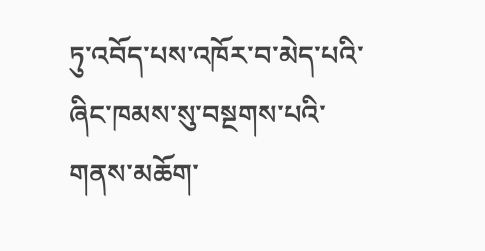ཏུ་འབོད་པས་འཁོར་བ་མེད་པའི་ཞིང་ཁམས་སུ་བསྔགས་པའི་གནས་མཆོག་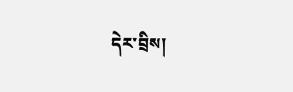དེར་བྲིས།